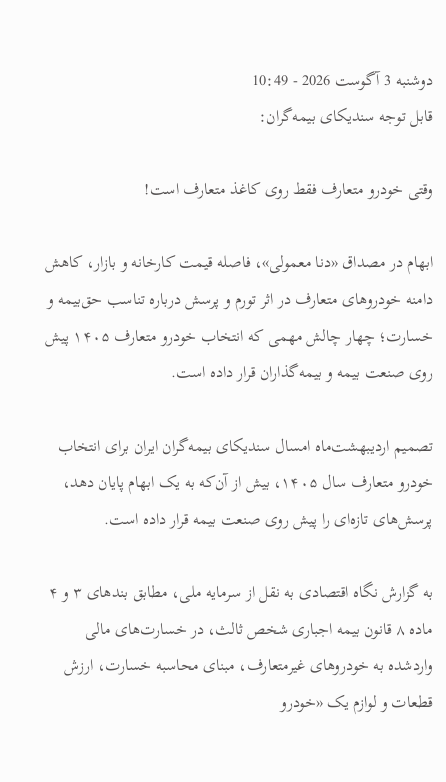دوشنبه 3 آگوست 2026 - 10:49
قابل توجه سندیکای بیمه‌گران:

وقتی خودرو متعارف فقط روی کاغذ متعارف است!

ابهام در مصداق «دنا معمولی»، فاصله قیمت کارخانه و بازار، کاهش دامنه خودروهای متعارف در اثر تورم و پرسش درباره تناسب حق‌بیمه و خسارت؛ چهار چالش مهمی که انتخاب خودرو متعارف ۱۴۰۵ پیش روی صنعت بیمه و بیمه‌گذاران قرار داده است.

تصمیم اردیبهشت‌ماه امسال سندیکای بیمه‌گران ایران برای انتخاب خودرو متعارف سال ۱۴۰۵، بیش از آن‌که به یک ابهام پایان دهد، پرسش‌های تازه‌ای را پیش روی صنعت بیمه قرار داده است.

به گزارش نگاه اقتصادی به نقل از سرمایه ملی، مطابق بندهای ۳ و ۴ ماده ۸ قانون بیمه اجباری شخص ثالث، در خسارت‌های مالی واردشده به خودروهای غیرمتعارف، مبنای محاسبه خسارت، ارزش قطعات و لوازم یک «خودرو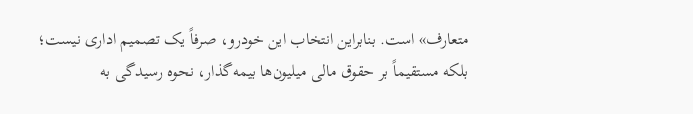متعارف» است. بنابراین انتخاب این خودرو، صرفاً یک تصمیم اداری نیست؛ بلکه مستقیماً بر حقوق مالی میلیون‌ها بیمه‌گذار، نحوه رسیدگی به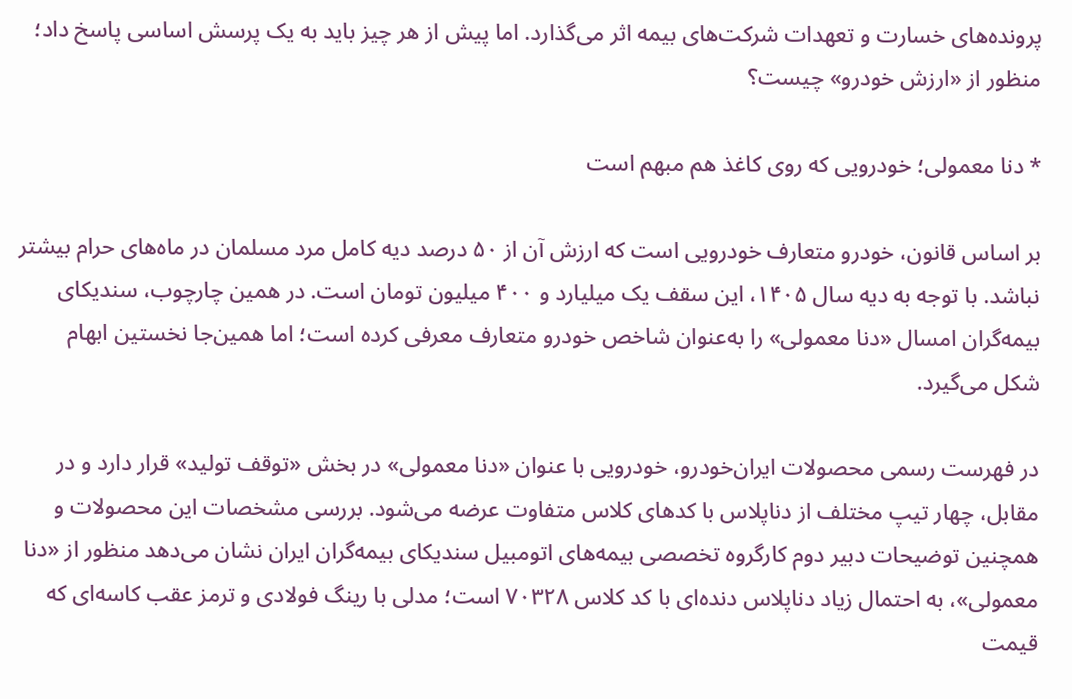پرونده‌های خسارت و تعهدات شرکت‌های بیمه اثر می‌گذارد. اما پیش از هر چیز باید به یک پرسش اساسی پاسخ داد؛ منظور از «ارزش خودرو» چیست؟

* دنا معمولی؛ خودرویی که روی کاغذ هم مبهم است

بر اساس قانون، خودرو متعارف خودرویی است که ارزش آن از ۵۰ درصد دیه کامل مرد مسلمان در ماه‌های حرام بیشتر نباشد. با توجه به دیه سال ۱۴۰۵، این سقف یک میلیارد و ۴۰۰ میلیون تومان است. در همین چارچوب، سندیکای بیمه‌گران امسال «دنا معمولی» را به‌عنوان شاخص خودرو متعارف معرفی کرده است؛ اما همین‌جا نخستین ابهام شکل می‌گیرد.

در فهرست رسمی محصولات ایران‌خودرو، خودرویی با عنوان «دنا معمولی» در بخش «توقف تولید» قرار دارد و در مقابل، چهار تیپ مختلف از دناپلاس با کدهای کلاس متفاوت عرضه می‌شود. بررسی مشخصات این محصولات و همچنین توضیحات دبیر دوم کارگروه تخصصی بیمه‌های اتومبیل سندیکای بیمه‌گران ایران نشان می‌دهد منظور از «دنا معمولی»، به احتمال زیاد دناپلاس دنده‌ای با کد کلاس ۷۰۳۲۸ است؛ مدلی با رینگ فولادی و ترمز عقب کاسه‌ای که قیمت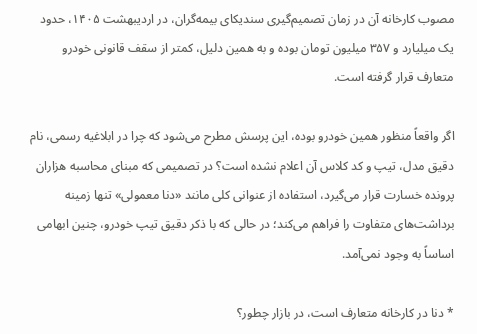مصوب کارخانه آن در زمان تصمیم‌گیری سندیکای بیمه‌گران، در اردیبهشت ۱۴۰۵، حدود یک میلیارد و ۳۵۷ میلیون تومان بوده و به همین دلیل، کمتر از سقف قانونی خودرو متعارف قرار گرفته است.

اگر واقعاً منظور همین خودرو بوده، این پرسش مطرح می‌شود که چرا در ابلاغیه رسمی، نام دقیق مدل، تیپ و کد کلاس آن اعلام نشده است؟ در تصمیمی که مبنای محاسبه هزاران پرونده خسارت قرار می‌گیرد، استفاده از عنوانی کلی مانند «دنا معمولی» تنها زمینه برداشت‌های متفاوت را فراهم می‌کند؛ در حالی که با ذکر دقیق تیپ خودرو، چنین ابهامی اساساً به وجود نمی‌آمد.

* دنا در کارخانه متعارف است، در بازار چطور؟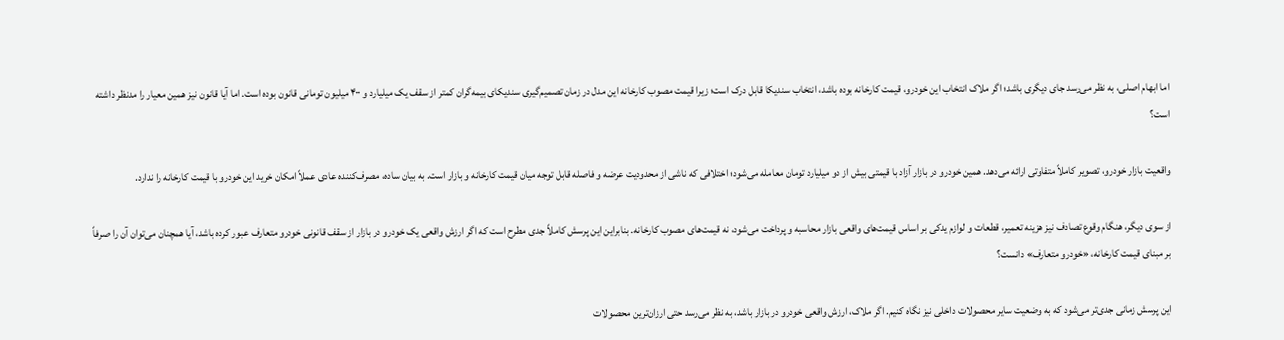اما ابهام اصلی، به نظر می‌رسد جای دیگری باشد؛ اگر ملاک انتخاب این خودرو، قیمت کارخانه بوده باشد، انتخاب سندیکا قابل درک است؛ زیرا قیمت مصوب کارخانه این مدل در زمان تصمیم‌گیری سندیکای بیمه‌گران کمتر از سقف یک میلیارد و ۴۰۰ میلیون تومانی قانون بوده است. اما آیا قانون نیز همین معیار را مدنظر داشته است؟

واقعیت بازار خودرو، تصویر کاملاً متفاوتی ارائه می‌دهد. همین خودرو در بازار آزاد با قیمتی بیش از دو میلیارد تومان معامله می‌شود؛ اختلافی که ناشی از محدودیت عرضه و فاصله قابل توجه میان قیمت کارخانه و بازار است. به بیان ساده، مصرف‌کننده عادی عملاً امکان خرید این خودرو با قیمت کارخانه را ندارد.

از سوی دیگر، هنگام وقوع تصادف نیز هزینه تعمیر، قطعات و لوازم یدکی بر اساس قیمت‌های واقعی بازار محاسبه و پرداخت می‌شود، نه قیمت‌های مصوب کارخانه. بنابراین این پرسش کاملاً جدی مطرح است که اگر ارزش واقعی یک خودرو در بازار از سقف قانونی خودرو متعارف عبور کرده باشد، آیا همچنان می‌توان آن را صرفاً بر مبنای قیمت کارخانه، «خودرو متعارف» دانست؟

این پرسش زمانی جدی‌تر می‌شود که به وضعیت سایر محصولات داخلی نیز نگاه کنیم. اگر ملاک، ارزش واقعی خودرو در بازار باشد، به نظر می‌رسد حتی ارزان‌ترین محصولات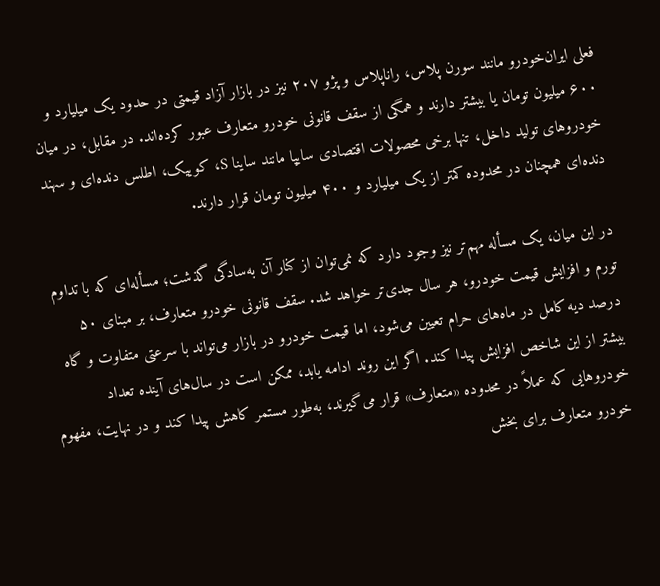فعلی ایران‌خودرو مانند سورن پلاس، راناپلاس و پژو ۲۰۷ نیز در بازار آزاد قیمتی در حدود یک میلیارد و ۶۰۰ میلیون تومان یا بیشتر دارند و همگی از سقف قانونی خودرو متعارف عبور کرده‌اند. در مقابل، در میان خودروهای تولید داخل، تنها برخی محصولات اقتصادی سایپا مانند ساینا S، کوییک، اطلس دنده‌ای و سهند دنده‌ای همچنان در محدوده کمتر از یک میلیارد و ۴۰۰ میلیون تومان قرار دارند.

در این میان، یک مسأله مهم‌تر نیز وجود دارد که نمی‌توان از کنار آن به‌سادگی گذشت؛ مسأله‌ای که با تداوم تورم و افزایش قیمت خودرو، هر سال جدی‌تر خواهد شد. سقف قانونی خودرو متعارف، بر مبنای ۵۰ درصد دیه کامل در ماه‌های حرام تعیین می‌شود، اما قیمت خودرو در بازار می‌تواند با سرعتی متفاوت و گاه بیشتر از این شاخص افزایش پیدا کند. اگر این روند ادامه یابد، ممکن است در سال‌های آینده تعداد خودروهایی که عملاً در محدوده «متعارف» قرار می‌گیرند، به‌طور مستمر کاهش پیدا کند و در نهایت، مفهوم خودرو متعارف برای بخش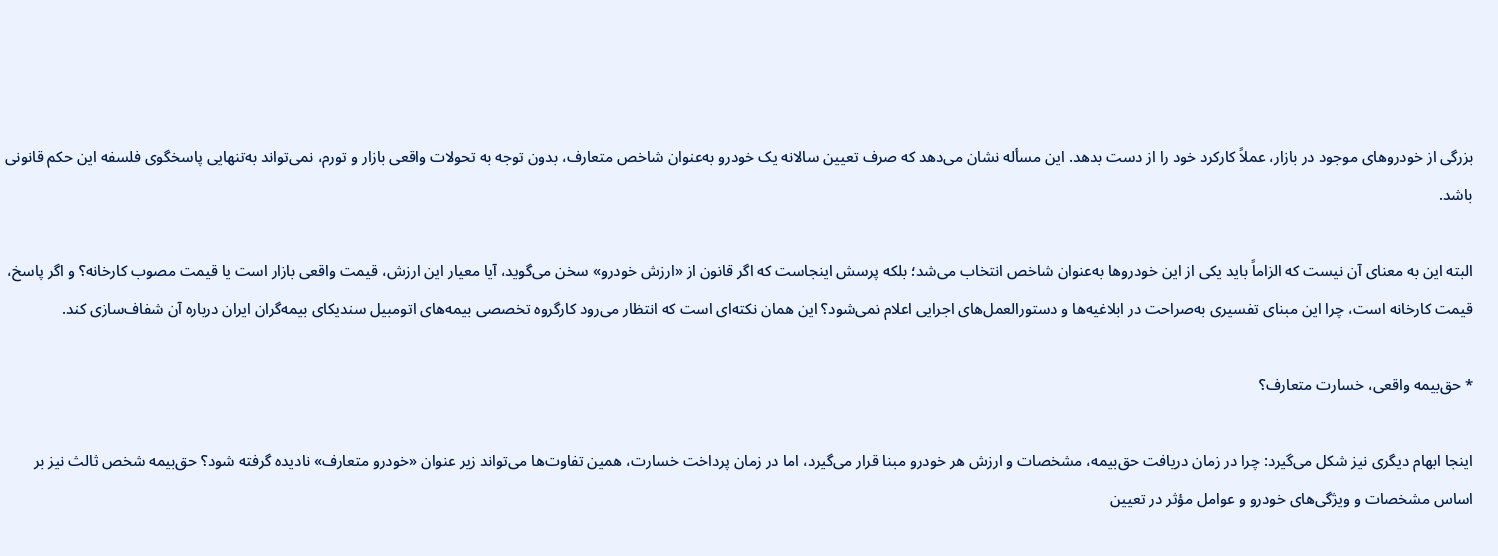بزرگی از خودروهای موجود در بازار، عملاً کارکرد خود را از دست بدهد. این مسأله نشان می‌دهد که صرف تعیین سالانه یک خودرو به‌عنوان شاخص متعارف، بدون توجه به تحولات واقعی بازار و تورم، نمی‌تواند به‌تنهایی پاسخگوی فلسفه این حکم قانونی باشد.

البته این به معنای آن نیست که الزاماً باید یکی از این خودروها به‌عنوان شاخص انتخاب می‌شد؛ بلکه پرسش اینجاست که اگر قانون از «ارزش خودرو» سخن می‌گوید، آیا معیار این ارزش، قیمت واقعی بازار است یا قیمت مصوب کارخانه؟ و اگر پاسخ، قیمت کارخانه است، چرا این مبنای تفسیری به‌صراحت در ابلاغیه‌ها و دستورالعمل‌های اجرایی اعلام نمی‌شود؟ این همان نکته‌ای است که انتظار می‌رود کارگروه تخصصی بیمه‌های اتومبیل سندیکای بیمه‌گران ایران درباره آن شفاف‌سازی کند.

* حق‌بیمه واقعی، خسارت متعارف؟

اینجا ابهام دیگری نیز شکل می‌گیرد: چرا در زمان دریافت حق‌بیمه، مشخصات و ارزش هر خودرو مبنا قرار می‌گیرد، اما در زمان پرداخت خسارت، همین تفاوت‌ها می‌تواند زیر عنوان «خودرو متعارف» نادیده گرفته شود؟ حق‌بیمه شخص ثالث نیز بر اساس مشخصات و ویژگی‌های خودرو و عوامل مؤثر در تعیین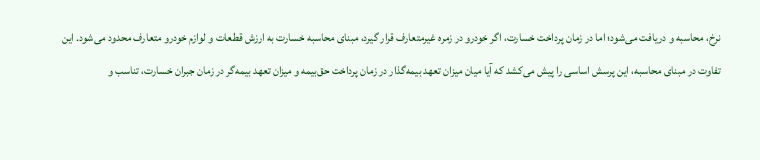نرخ، محاسبه و دریافت می‌شود؛ اما در زمان پرداخت خسارت، اگر خودرو در زمره غیرمتعارف قرار گیرد، مبنای محاسبه خسارت به ارزش قطعات و لوازم خودرو متعارف محدود می‌شود. این تفاوت در مبنای محاسبه، این پرسش اساسی را پیش می‌کشد که آیا میان میزان تعهد بیمه‌گذار در زمان پرداخت حق‌بیمه و میزان تعهد بیمه‌گر در زمان جبران خسارت، تناسب و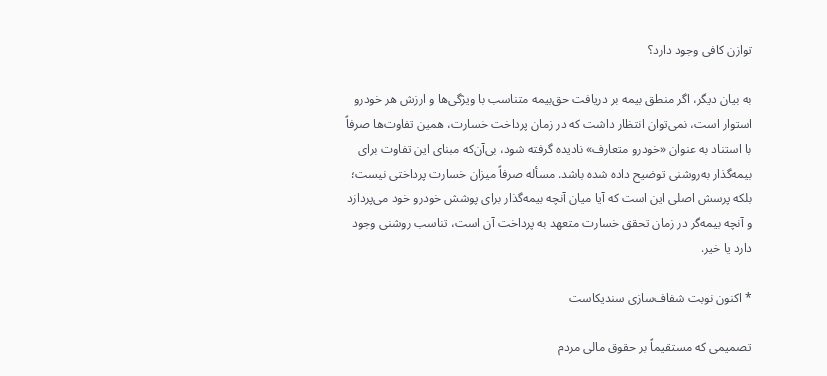توازن کافی وجود دارد؟

به بیان دیگر، اگر منطق بیمه بر دریافت حق‌بیمه متناسب با ویژگی‌ها و ارزش هر خودرو استوار است، نمی‌توان انتظار داشت که در زمان پرداخت خسارت، همین تفاوت‌ها صرفاً با استناد به عنوان «خودرو متعارف» نادیده گرفته شود، بی‌آن‌که مبنای این تفاوت برای بیمه‌گذار به‌روشنی توضیح داده شده باشد. مسأله صرفاً میزان خسارت پرداختی نیست؛ بلکه پرسش اصلی این است که آیا میان آنچه بیمه‌گذار برای پوشش خودرو خود می‌پردازد و آنچه بیمه‌گر در زمان تحقق خسارت متعهد به پرداخت آن است، تناسب روشنی وجود دارد یا خیر.

* اکنون نوبت شفاف‌سازی سندیکاست

تصمیمی که مستقیماً بر حقوق مالی مردم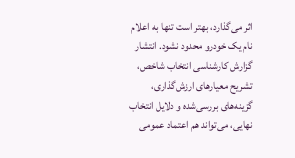اثر می‌گذارد، بهتر است تنها به اعلام نام یک خودرو محدود نشود. انتشار گزارش کارشناسی انتخاب شاخص، تشریح معیارهای ارزش‌گذاری، گزینه‌های بررسی‌شده و دلایل انتخاب نهایی، می‌تواند هم اعتماد عمومی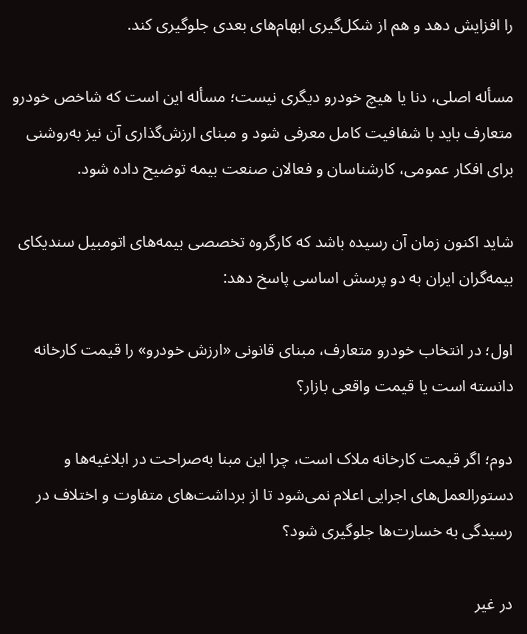را افزایش دهد و هم از شکل‌گیری ابهام‌های بعدی جلوگیری کند.

مسأله اصلی، دنا یا هیچ خودرو دیگری نیست؛ مسأله این است که شاخص خودرو متعارف باید با شفافیت کامل معرفی شود و مبنای ارزش‌گذاری آن نیز به‌روشنی برای افکار عمومی، کارشناسان و فعالان صنعت بیمه توضیح داده شود.

شاید اکنون زمان آن رسیده باشد که کارگروه تخصصی بیمه‌های اتومبیل سندیکای بیمه‌گران ایران به دو پرسش اساسی پاسخ دهد:

اول؛ در انتخاب خودرو متعارف، مبنای قانونی «ارزش خودرو» را قیمت کارخانه دانسته است یا قیمت واقعی بازار؟

دوم؛ اگر قیمت کارخانه ملاک است، چرا این مبنا به‌صراحت در ابلاغیه‌ها و دستورالعمل‌های اجرایی اعلام نمی‌شود تا از برداشت‌های متفاوت و اختلاف در رسیدگی به خسارت‌ها جلوگیری شود؟

در غیر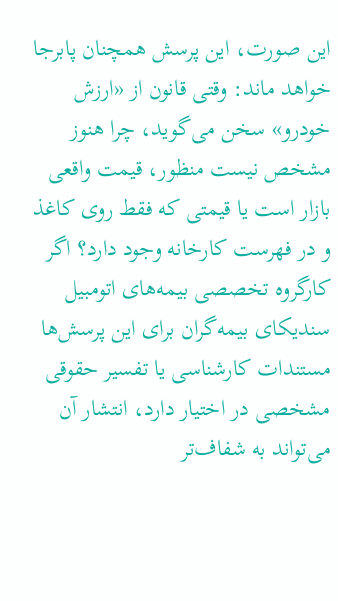این صورت، این پرسش همچنان پابرجا خواهد ماند: وقتی قانون از «ارزش خودرو» سخن می‌گوید، چرا هنوز مشخص نیست منظور، قیمت واقعی بازار است یا قیمتی که فقط روی کاغذ و در فهرست کارخانه وجود دارد؟ اگر کارگروه تخصصی بیمه‌های اتومبیل سندیکای بیمه‌گران برای این پرسش‌ها مستندات کارشناسی یا تفسیر حقوقی مشخصی در اختیار دارد، انتشار آن می‌تواند به شفاف‌تر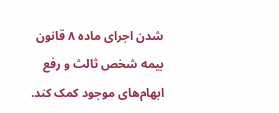شدن اجرای ماده ۸ قانون بیمه شخص ثالث و رفع ابهام‌های موجود کمک کند.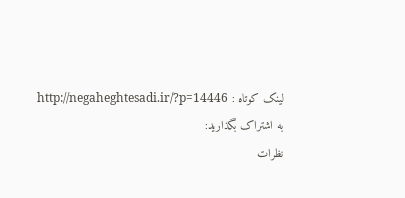لینک کوتاه : http://negaheghtesadi.ir/?p=14446
به اشتراک بگذارید:
نظرات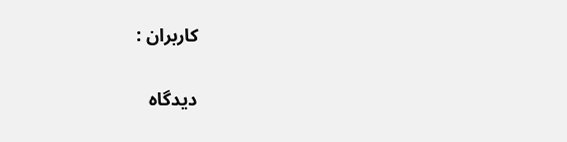کاربران :

دیدگاه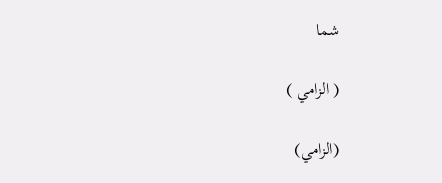شما

( الزامي )

(الزامي)